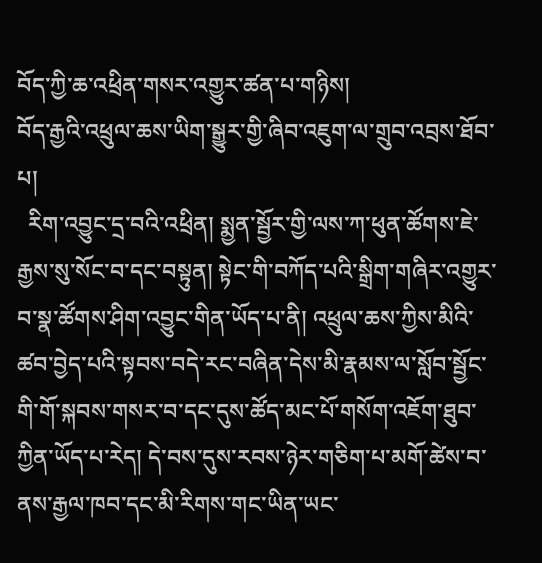བོད་ཀྱི་ཆ་འཕྲིན་གསར་འགྱུར་ཚན་པ་གཉིས།
བོད་རྒྱའི་འཕྲུལ་ཆས་ཡིག་སྒྱུར་གྱི་ཞིབ་འཇུག་ལ་གྲུབ་འབྲས་ཐོབ་པ།
  རིག་འབྱུང་དྲ་བའི་འཕྲིན། སྨྱན་སྦྱོར་གྱི་ལས་ཀ་ཕུན་ཚོགས་ཇེ་རྒྱས་སུ་སོང་བ་དང་བསྟུན། སྟེང་གི་བཀོད་པའི་སྒྲིག་གཞིར་འགྱུར་བ་སྣ་ཚོགས་ཤིག་འབྱུང་གིན་ཡོད་པ་ནི། འཕྲུལ་ཆས་ཀྱིས་མིའི་ཚབ་བྱེད་པའི་སྟབས་བདེ་རང་བཞིན་དེས་མི་རྣམས་ལ་སློབ་སྦྱོང་གི་གོ་སྐབས་གསར་བ་དང་དུས་ཚོད་མང་པོ་གསོག་འཇོག་ཐུབ་ཀྱིན་ཡོད་པ་རེད། དེ་བས་དུས་རབས་ཉེར་གཅིག་པ་མགོ་ཚེས་བ་ནས་རྒྱལ་ཁབ་དང་མི་རིགས་གང་ཡིན་ཡང་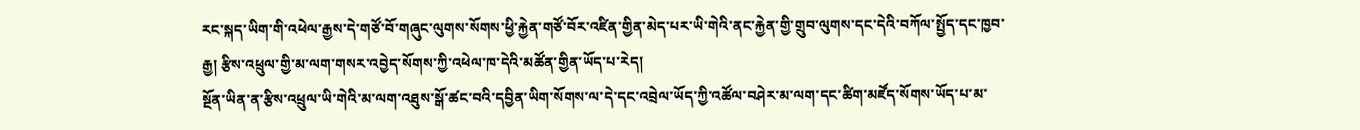རང་སྐད་ཡིག་གི་འཕེལ་རྒྱས་དེ་གཙོ་བོ་གཞུང་ལུགས་སོགས་ཕྱི་རྐྱེན་གཙོ་བོར་འཛིན་གྱིན་མེད་པར་ཡི་གེའི་ནང་རྐྱེན་གྱི་གྲུབ་ལུགས་དང་དེའི་བཀོལ་སྤྱོད་དང་ཁྱབ་རྒྱ། རྩིས་འཕྲུལ་གྱི་མ་ལག་གསར་འབྱེད་སོགས་ཀྱི་འཕེལ་ཁ་དེའི་མཚོན་གྱིན་ཡོད་པ་རེད།
སྔོན་ཡིན་ན་རྩིས་འཕྲུལ་ཡི་གེའི་མ་ལག་འཐུས་སྒོ་ཚང་བའི་དབྱིན་ཡིག་སོགས་ལ་དེ་དང་འབྲེལ་ཡོད་ཀྱི་འཚོལ་བཤེར་མ་ལག་དང་ཚིག་མཛོད་སོགས་ཡོད་པ་མ་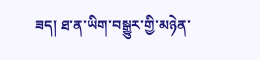ཟད། ཐ་ན་ཡིག་བསྒྱུར་གྱི་མཉེན་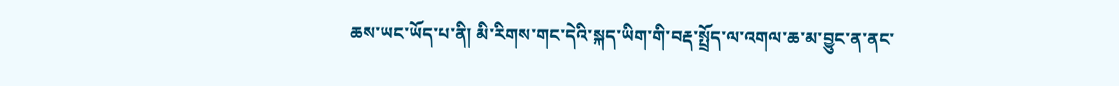ཆས་ཡང་ཡོད་པ་ནི། མི་རིགས་གང་དེའི་སྐད་ཡིག་གི་བརྡ་སྤྲོད་ལ་འགལ་ཆ་མ་བྱུང་ན་ནང་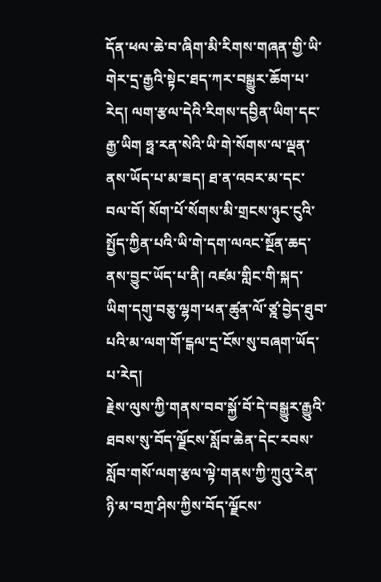དོན་ཕལ་ཆེ་བ་ཞིག་མི་རིགས་གཞན་གྱི་ཡི་གེར་དྲ་རྒྱའི་སྟེང་ཐད་ཀར་བསྒྱུར་ཆོག་པ་རེད། ལག་རྩལ་དེའི་རིགས་དབྱིན་ཡིག་དང་རྒྱ་ཡིག ཧྥ་རན་སེའི་ཡི་གེ་སོགས་ལ་ལྡན་ནས་ཡོད་པ་མ་ཟད། ཐ་ན་འབར་མ་དང་བལ་བོ། སོག་པོ་སོགས་མི་གྲངས་ཉུང་ངུའི་སྤྱོད་ཀྱིན་པའི་ཡི་གེ་དག་ལའང་སྔོན་ཆད་ནས་བྱུང་ཡོད་པ་ནི། འཛམ་གླིང་གི་སྐད་ཡིག་དགུ་བཅུ་ལྷག་ཕན་ཚུན་ལོ་ཙྰ་བྱེད་ཐུབ་པའི་མ་ལག་གོ་ངྒལ་དྲ་ངོས་སུ་བཞག་ཡོད་པ་རེད།
རྗེས་ལུས་ཀྱི་གནས་བབ་སྐྱོ་བོ་དེ་བསྒྱུར་རྒྱུའི་ཐབས་སུ་བོད་ལྗོངས་སློབ་ཆེན་དེང་རབས་སློབ་གསོ་ལག་རྩལ་ལྟེ་གནས་ཀྱི་ཀྲུའུ་རེན་ཉི་མ་བཀྲ་ཤིས་ཀྱིས་བོད་ལྗོངས་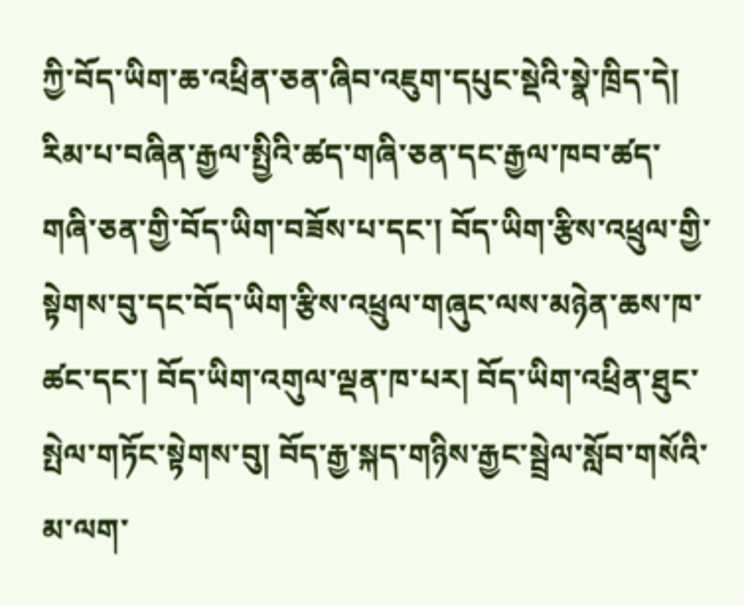ཀྱི་བོད་ཡིག་ཆ་འཕྲིན་ཅན་ཞིབ་འཇུག་དཔུང་སྡེའི་སྣེ་ཁྲིད་དེ། རིམ་པ་བཞིན་རྒྱལ་སྤྱིའི་ཚད་གཞི་ཅན་དང་རྒྱལ་ཁབ་ཚད་གཞི་ཅན་གྱི་བོད་ཡིག་བཟོས་པ་དང་། བོད་ཡིག་རྩིས་འཕྲུལ་གྱི་སྟེགས་བུ་དང་བོད་ཡིག་རྩིས་འཕྲུལ་གཞུང་ལས་མཉེན་ཆས་ཁ་ཚང་དང་། བོད་ཡིག་འགུལ་ལྡན་ཁ་པར། བོད་ཡིག་འཕྲིན་ཐུང་སྤེལ་གཏོང་སྟེགས་བུ། བོད་རྒྱ་སྐད་གཉིས་རྒྱང་སྦྲེལ་སློབ་གསོའི་མ་ལག་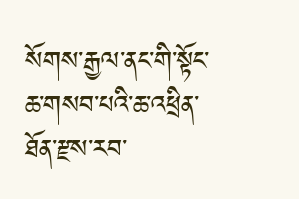སོགས་རྒྱལ་ནང་གི་སྟོང་ཆ་གསབ་པའི་ཆ་འཕྲིན་ཐོན་རྫས་རབ་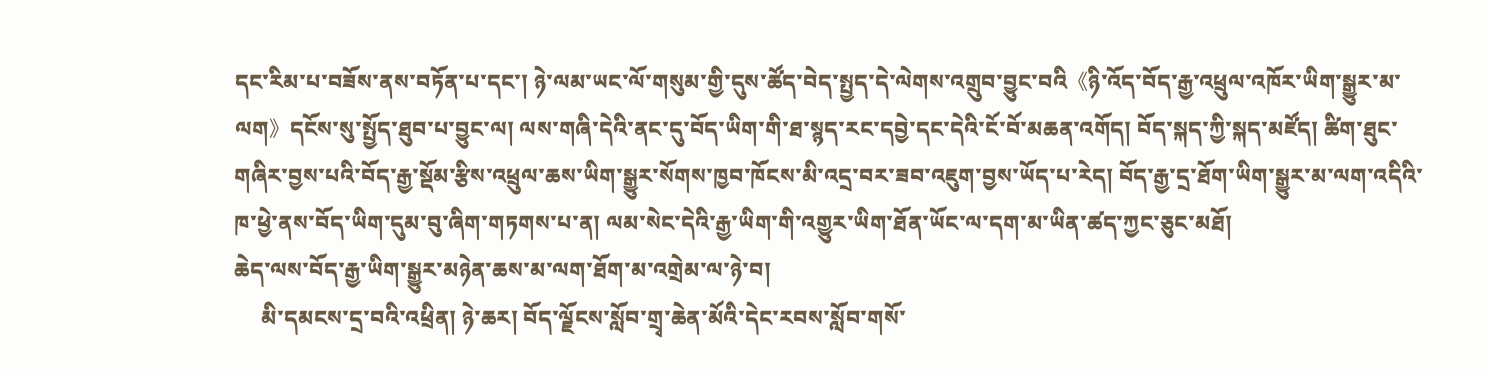དང་རིམ་པ་བཟོས་ནས་བཏོན་པ་དང་། ཉེ་ལམ་ཡང་ལོ་གསུམ་གྱི་དུས་ཚོད་བེད་སྤྱད་དེ་ལེགས་འགྲུབ་བྱུང་བའི《ཉི་འོད་བོད་རྒྱ་འཕྲུལ་འཁོར་ཡིག་སྒྱུར་མ་ལག》དངོས་སུ་སྤྱོད་ཐུབ་པ་བྱུང་ལ། ལས་གཞི་དེའི་ནང་དུ་བོད་ཡིག་གི་ཐ་སྙད་རང་དབྱེ་དང་དེའི་ངོ་བོ་མཆན་འགོད། བོད་སྐད་ཀྱི་སྐད་མཛོད། ཚིག་ཐུང་གཞིར་བྱས་པའི་བོད་རྒྱ་སྡོམ་རྩིས་འཕྲུལ་ཆས་ཡིག་སྒྱུར་སོགས་ཁྱབ་ཁོངས་མི་འདྲ་བར་ཟབ་འཇུག་བྱས་ཡོད་པ་རེད། བོད་རྒྱ་དྲ་ཐོག་ཡིག་སྒྱུར་མ་ལག་འདིའི་ཁ་ཕྱེ་ནས་བོད་ཡིག་དུམ་བུ་ཞིག་གཏགས་པ་ན། ལམ་སེང་དེའི་རྒྱ་ཡིག་གི་འགྱུར་ཡིག་ཐོན་ཡོང་ལ་དག་མ་ཡིན་ཚད་ཀྱང་ཅུང་མཐོ།
ཆེད་ལས་བོད་རྒྱ་ཡིག་སྒྱུར་མཉེན་ཆས་མ་ལག་ཐོག་མ་འགྲེམ་ལ་ཉེ་བ།
     མི་དམངས་དྲ་བའི་འཕྲིན། ཉེ་ཆར། བོད་ལྗོངས་སློབ་གྲྭ་ཆེན་མོའི་དེང་རབས་སློབ་གསོ་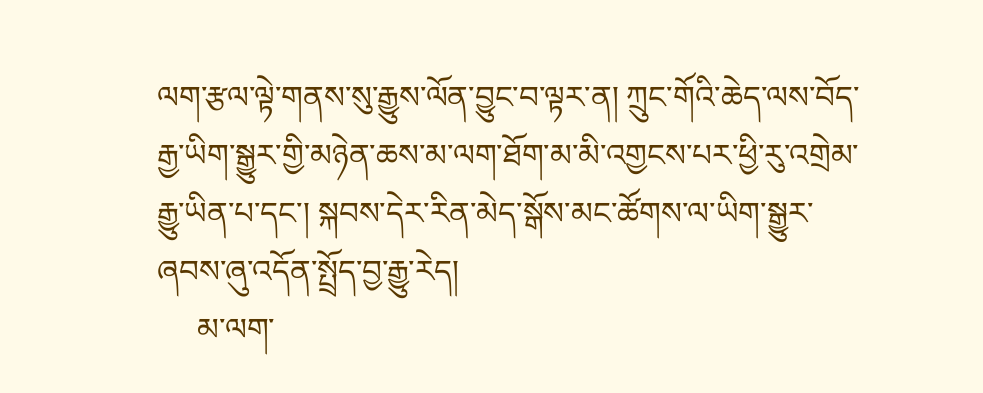ལག་རྩལ་ལྟེ་གནས་སུ་རྒྱུས་ལོན་བྱུང་བ་ལྟར་ན། ཀྲུང་གོའི་ཆེད་ལས་བོད་རྒྱ་ཡིག་སྒྱུར་གྱི་མཉེན་ཆས་མ་ལག་ཐོག་མ་མི་འགྱངས་པར་ཕྱི་རུ་འགྲེམ་རྒྱུ་ཡིན་པ་དང་། སྐབས་དེར་རིན་མེད་སྒོས་མང་ཚོགས་ལ་ཡིག་སྒྱུར་ཞབས་ཞུ་འདོན་སྤྲོད་བྱ་རྒྱུ་རེད།
     མ་ལག་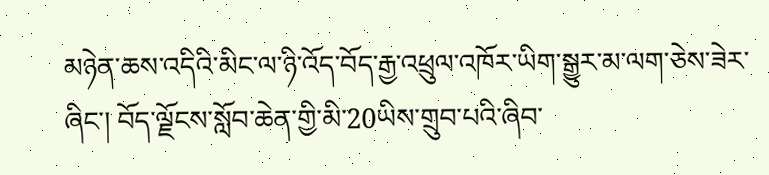མཉེན་ཆས་འདིའི་མིང་ལ་ཉི་འོད་བོད་རྒྱ་འཕྲུལ་འཁོར་ཡིག་སྒྱུར་མ་ལག་ཅེས་ཟེར་ཞིང་། བོད་ལྗོངས་སློབ་ཆེན་གྱི་མི་20ཡིས་གྲུབ་པའི་ཞིབ་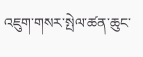འཇུག་གསར་སྤེལ་ཚན་ཆུང་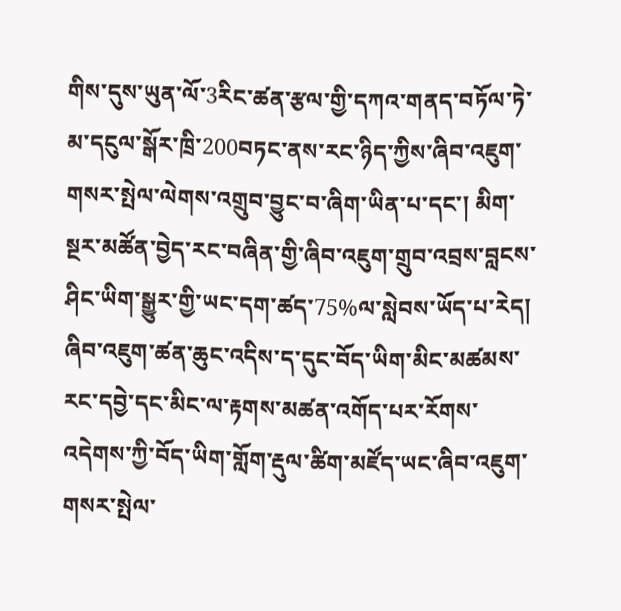གིས་དུས་ཡུན་ལོ་3རིང་ཚན་རྩལ་གྱི་དཀའ་གནད་བཏོལ་ཏེ་མ་དངུལ་སྒོར་ཁྲི་200བཏང་ནས་རང་ཉིད་ཀྱིས་ཞིབ་འཇུག་གསར་སྤེལ་ལེགས་འགྲུབ་བྱུང་བ་ཞིག་ཡིན་པ་དང་། མིག་སྔར་མཚོན་བྱེད་རང་བཞིན་གྱི་ཞིབ་འཇུག་གྲུབ་འབྲས་བླངས་ཤིང་ཡིག་སྒྱུར་གྱི་ཡང་དག་ཚད་75%ལ་སླེབས་ཡོད་པ་རེད། ཞིབ་འཇུག་ཚན་ཆུང་འདིས་ད་དུང་བོད་ཡིག་མིང་མཚམས་རང་དབྱེ་དང་མིང་ལ་རྟགས་མཚན་འགོད་པར་རོགས་འདེགས་ཀྱི་བོད་ཡིག་གློག་རྡུལ་ཚིག་མཛོད་ཡང་ཞིབ་འཇུག་གསར་སྤེལ་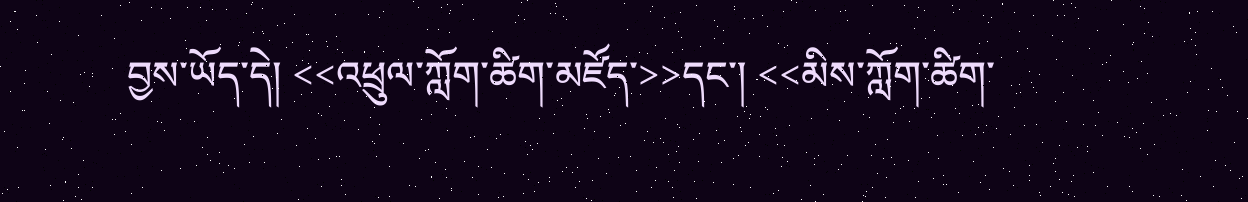བྱས་ཡོད་དེ། <<འཕྲུལ་ཀློག་ཚིག་མཛོད་>>དང་། <<མིས་ཀློག་ཚིག་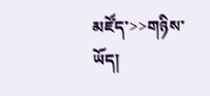མཛོད་>>གཉིས་ཡོད།